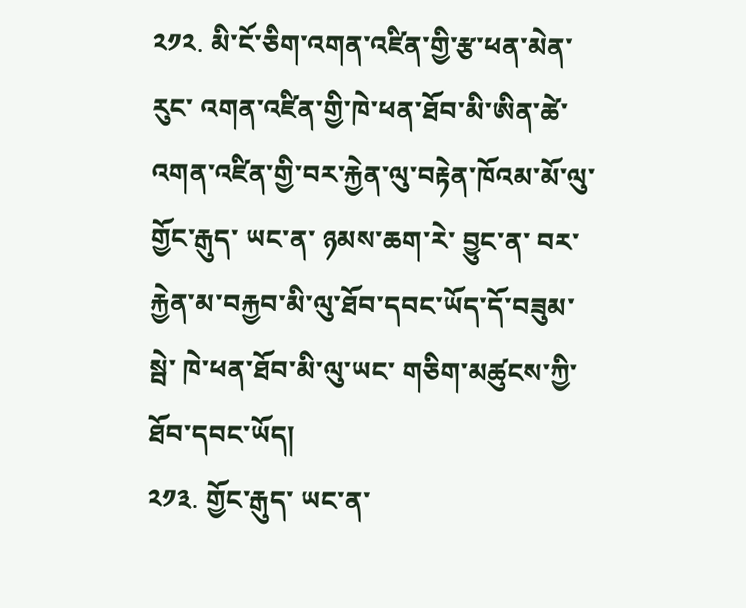༢༡༢. མི་ངོ་ཅིག་འགན་འཛིན་གྱི་རྩ་ཕན་མེན་རུང་ འགན་འཛིན་གྱི་ཁེ་ཕན་ཐོབ་མི་ཨིན་ཚེ་ འགན་འཛིན་གྱི་བར་རྐྱེན་ལུ་བརྟེན་ཁོའམ་མོ་ལུ་གྱོང་རྒུད་ ཡང་ན་ ཉམས་ཆག་རེ་ བྱུང་ན་ བར་རྐྱེན་མ་བརྐྱབ་མི་ལུ་ཐོབ་དབང་ཡོད་དོ་བཟུམ་སྦེ་ ཁེ་ཕན་ཐོབ་མི་ལུ་ཡང་ གཅིག་མཚུངས་ཀྱི་ཐོབ་དབང་ཡོད།
༢༡༣. གྱོང་རྒུད་ ཡང་ན་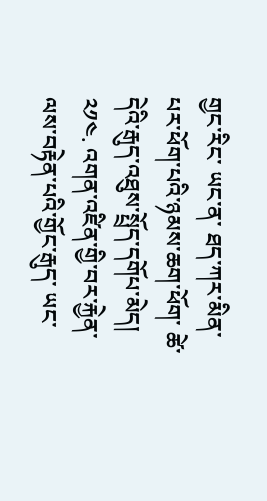གྱང་རིང་ ཡང་ན་ ཐད་ཀར་མིན་པར་ཕོག་པའི་ཉམས་ཆག་ཕོག་ ཚེ་ དེའི་རྒུད་འཐུས་སྤྲོད་དགོཔ་མེད།
༢༡༤. འགན་འཛིན་གྱི་བར་རྐྱེན་ལས་བརྟེན་པའི་གྱོང་རྒུད་ ཡང་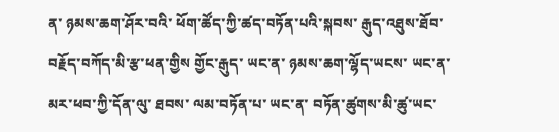ན་ ཉམས་ཆག་ཤོར་བའི་ ཕོག་ཚོད་ཀྱི་ཚད་བཏོན་པའི་སྐབས་ རྒུད་འཐུས་ཐོབ་བརྗོད་བཀོད་མི་རྩ་ཕན་གྱིས གྱོང་རྒུད་ ཡང་ན་ ཉམས་ཆག་ལྷོད་ཡངས་ ཡང་ན་ མར་ཕབ་ཀྱི་དོན་ལུ་ ཐབས་ ལམ་བཏོན་པ་ ཡང་ན་ བཏོན་ཚུགས་མི་ཚུ་ཡང་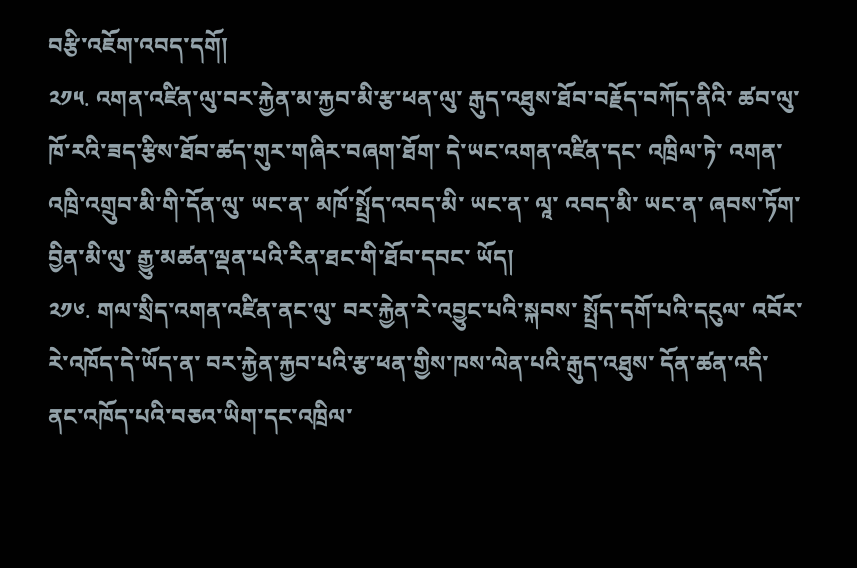བརྩི་འཇོག་འབད་དགོ།
༢༡༥. འགན་འཛིན་ལུ་བར་རྐྱེན་མ་རྐྱབ་མི་རྩ་ཕན་ལུ་ རྒུད་འཐུས་ཐོབ་བརྗོད་བཀོད་ནིའི་ ཚབ་ལུ་ ཁོ་རའི་ཟད་རྩིས་ཐོབ་ཚད་གུར་གཞིར་བཞག་ཐོག་ དེ་ཡང་འགན་འཛིན་དང་ འཁྲིལ་ཏེ་ འགན་འཁྲི་འགྲུབ་མི་གི་དོན་ལུ་ ཡང་ན་ མཁོ་སྤྲོད་འབད་མི་ ཡང་ན་ ལཱ་ འབད་མི་ ཡང་ན་ ཞབས་ཏོག་བྱིན་མི་ལུ་ རྒྱུ་མཚན་ལྡན་པའི་རིན་ཐང་གི་ཐོབ་དབང་ ཡོད།
༢༡༦. གལ་སྲིད་འགན་འཛིན་ནང་ལུ་ བར་རྐྱེན་རེ་འབྱུང་པའི་སྐབས་ སྤྲོད་དགོ་པའི་དངུལ་ འབོར་རེ་འཁོད་དེ་ཡོད་ན་ བར་རྐྱེན་རྐྱབ་པའི་རྩ་ཕན་གྱིས་ཁས་ལེན་པའི་རྒུད་འཐུས་ དོན་ཚན་འདི་ནང་འཁོད་པའི་བཅའ་ཡིག་དང་འཁྲིལ་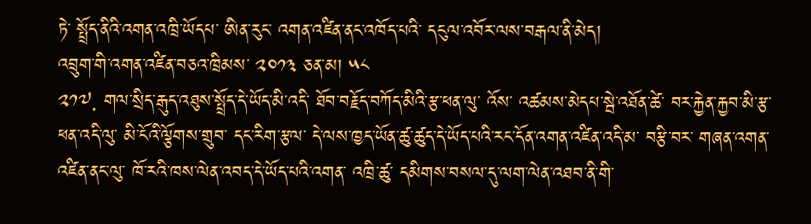ཏེ་ སྤྲོད་ནིའི་འགན་འཁྲི་ཡོདཔ་ ཨིན་རུང་ འགན་འཛིན་ནང་འཁོད་པའི་ དངུལ་འབོར་ལས་བརྒལ་ནི་མེད།
འབྲུག་གི་འགན་འཛིན་བཅའ་ཁྲིམས་ ༢༠༡༣ ཅན་མ། ༥༨
༢༡༧. གལ་སྲིད་རྒུད་འཐུས་སྤྲོད་དེ་ཡོད་མི་འདི་ ཐོབ་བརྗོད་བཀོད་མིའི་རྩ་ཕན་ལུ་ འོས་ འཚམས་མེདཔ་སྦེ་འཐོན་ཚེ་ བར་རྐྱེན་རྐྱབ་མི་རྩ་ཕན་འདི་ལུ་ མི་ངོའི་ལྕོགས་གྲུབ་ དང་རིག་རྩལ་ དེ་ལས་ཁྱད་ཡོན་ཚུ་ཚུད་དེ་ཡོད་པའི་རང་དོན་འགན་འཛིན་འདི་མ་ བརྩི་བར་ གཞན་འགན་འཛིན་ནང་ལུ་ ཁོ་རའི་ཁས་ལེན་འབད་དེ་ཡོད་པའི་འགན་ འཁྲི་ཚུ་ དམིགས་བསལ་དུ་ལག་ལེན་འཐབ་ནི་གི་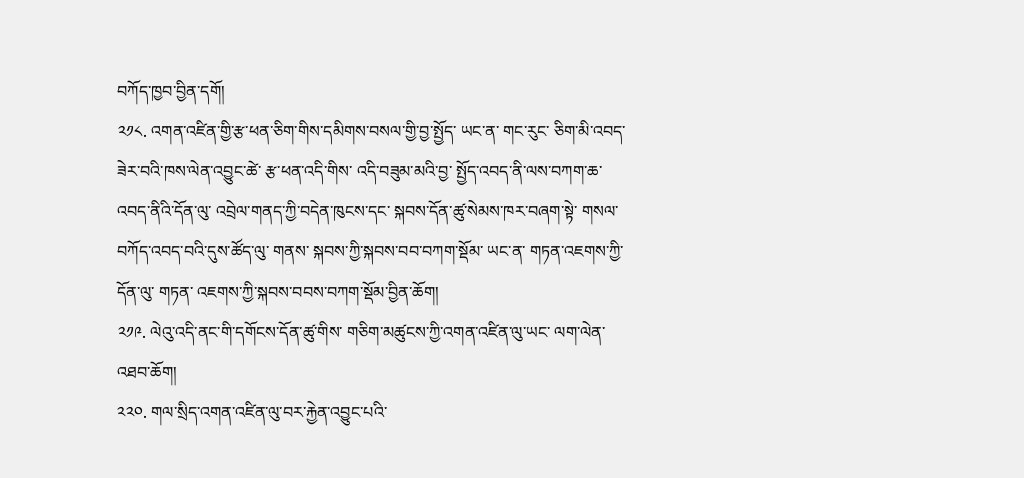བཀོད་ཁྱབ་བྱིན་དགོ།
༢༡༨. འགན་འཛིན་གྱི་རྩ་ཕན་ཅིག་གིས་དམིགས་བསལ་གྱི་བྱ་སྤྱོད་ ཡང་ན་ གང་རུང་ ཅིག་མི་འབད་ཟེར་བའི་ཁས་ལེན་འབྱུང་ཚེ་ རྩ་ཕན་འདི་གིས་ འདི་བཟུམ་མའི་བྱ་ སྤྱོད་འབད་ནི་ལས་བཀག་ཆ་འབད་ནིའི་དོན་ལུ་ འབྲེལ་གནད་ཀྱི་བདེན་ཁུངས་དང་ སྐབས་དོན་ཚུ་སེམས་ཁར་བཞག་སྟེ་ གསལ་བཀོད་འབད་བའི་དུས་ཚོད་ལུ་ གནས་ སྐབས་ཀྱི་སྐབས་བབ་བཀག་སྡོམ་ ཡང་ན་ གཏན་འཇགས་ཀྱི་དོན་ལུ་ གཏན་ འཇགས་ཀྱི་སྐབས་བབས་བཀག་སྡོམ་བྱིན་ཆོག།
༢༡༩. ལེའུ་འདི་ནང་གི་དགོངས་དོན་ཚུ་གིས་ གཅིག་མཚུངས་ཀྱི་འགན་འཛིན་ལུ་ཡང་ ལག་ལེན་འཐབ་ཆོག།
༢༢༠. གལ་སྲིད་འགན་འཛིན་ལུ་བར་རྐྱེན་འབྱུང་པའི་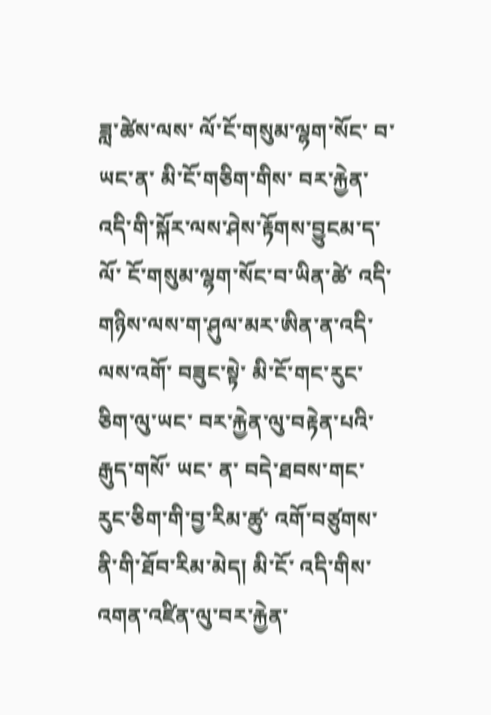ཟླ་ཚེས་ལས་ ལོ་ངོ་གསུམ་ལྷག་སོང་ བ་ ཡང་ན་ མི་ངོ་གཅིག་གིས་ བར་རྐྱེན་འདི་གི་སྐོར་ལས་ཤེས་རྟོགས་བྱུངམ་ད་ ལོ་ ངོ་གསུམ་ལྷག་སོང་བ་ཡིན་ཚེ་ འདི་གཉིས་ལས་ག་ཤུལ་མར་ཨིན་ན་འདི་ལས་འགོ་ བཟུང་སྟེ་ མི་ངོ་གང་རུང་ཅིག་ལུ་ཡང་ བར་རྐྱེན་ལུ་བརྟེན་པའི་རྒུད་གསོ་ ཡང་ ན་ བདེ་ཐབས་གང་རུང་ཅིག་གི་བྱ་རིམ་ཚུ་ འགོ་བཙུགས་ནི་གི་ཐོབ་རིམ་མེད། མི་ངོ་ འདི་གིས་འགན་འཛིན་ལུ་བར་རྐྱེན་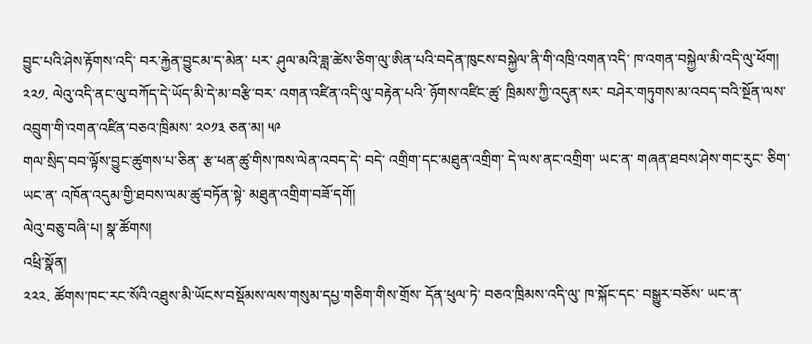བྱུང་པའི་ཤེས་རྟོགས་འདི་ བར་རྐྱེན་བྱུངམ་ད་མེན་ པར་ ཤུལ་མའི་ཟླ་ཚེས་ཅིག་ལུ་ཨིན་པའི་བདེན་ཁུངས་བསྐྱེལ་ནི་གི་འཁྲི་འགན་འདི་ ཁ་འགན་བསྐྱེལ་མི་འདི་ལུ་ཕོག།
༢༢༡. ལེའུ་འདི་ནང་ལུ་བཀོད་དེ་ཡོད་མི་དེ་མ་བརྩི་བར་ འགན་འཛིན་འདི་ལུ་བརྟེན་པའི་ ཉོགས་འཛིང་ཚུ་ ཁྲིམས་ཀྱི་འདུན་སར་ བཤེར་གཏུགས་མ་འབད་བའི་སྔོན་ལས་
འབྲུག་གི་འགན་འཛིན་བཅའ་ཁྲིམས་ ༢༠༡༣ ཅན་མ། ༥༩
གལ་སྲིད་བབ་ལྟོས་བྱུང་ཚུགས་པ་ཅིན་ རྩ་ཕན་ཚུ་གིས་ཁས་ལེན་འབད་དེ་ བདེ་ འགྲིག་དང་མཐུན་འགྲིག་ དེ་ལས་ནང་འགྲིག་ ཡང་ན་ གཞན་ཐབས་ཤེས་གང་རུང་ ཅིག་ ཡང་ན་ འཁོན་འདུམ་གྱི་ཐབས་ལམ་ཚུ་བཏོན་སྟེ་ མཐུན་འགྲིག་བཟོ་དགོ།
ལེའུ་བཅུ་བཞི་པ། སྣ་ཚོགས།
འཕྲི་སྣོན།
༢༢༢. ཚོགས་ཁང་རང་སོའི་འཐུས་མི་ཡོངས་བསྡོམས་ལས་གསུམ་དཔྱ་གཅིག་གིས་གྲོས་ དོན་ཕུལ་ཏེ་ བཅའ་ཁྲིམས་འདི་ལུ་ ཁ་སྐོང་དང་ བསྒྱུར་བཅོས་ ཡང་ན་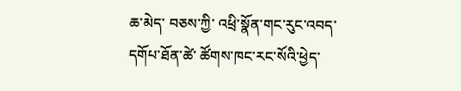ཆ་མེད་ བཅས་ཀྱི་ འཕྲི་སྣོན་གང་རུང་འབད་དགོཔ་ཐོན་ཚེ་ ཚོགས་ཁང་རང་སོའི་ཕྱེད་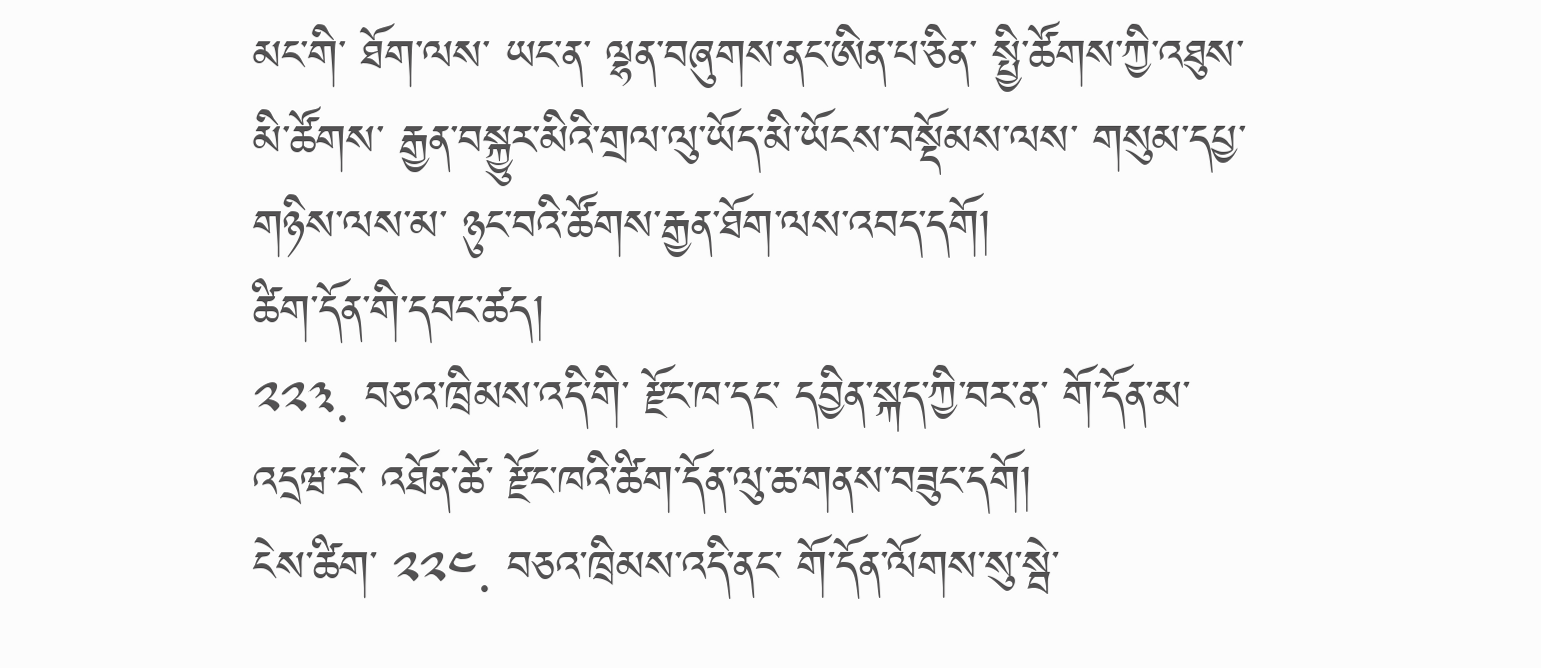མང་གི་ ཐོག་ལས་ ཡང་ན་ ལྷན་བཞུགས་ནང་ཨིན་པ་ཅིན་ སྤྱི་ཚོགས་ཀྱི་འཐུས་མི་ཚོགས་ རྒྱན་བསྐྱུར་མིའི་གྲལ་ལུ་ཡོད་མི་ཡོངས་བསྡོམས་ལས་ གསུམ་དཔྱ་གཉིས་ལས་མ་ ཉུང་བའི་ཚོགས་རྒྱན་ཐོག་ལས་འབད་དགོ།
ཚིག་དོན་གི་དབང་ཚད།
༢༢༣. བཅའ་ཁྲིམས་འདི་གི་ རྫོང་ཁ་དང་ དབྱིན་སྐད་ཀྱི་བར་ན་ གོ་དོན་མ་འདྲཝ་རེ་ འཐོན་ཚེ་ རྫོང་ཁའི་ཚིག་དོན་ལུ་ཆ་གནས་བཟུང་དགོ།
ངེས་ཚིག་ ༢༢༤. བཅའ་ཁྲིམས་འདི་ནང་ གོ་དོན་ལོགས་སུ་སྦེ་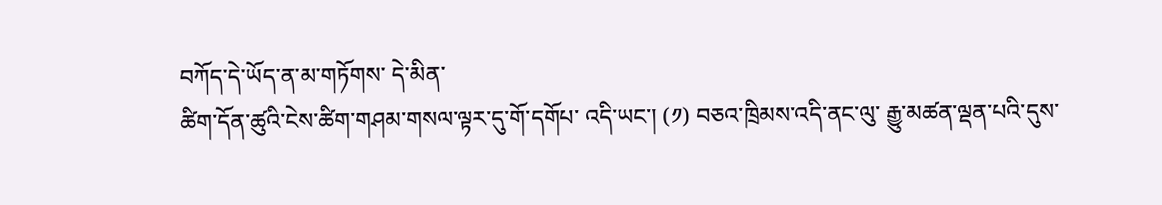བཀོད་དེ་ཡོད་ན་མ་གཏོགས་ དེ་མིན་
ཚིག་དོན་ཚུའི་ངེས་ཚིག་གཤམ་གསལ་ལྟར་དུ་གོ་དགོཔ་ འདི་ཡང་། (༡) བཅའ་ཁྲིམས་འདི་ནང་ལུ་ རྒྱུ་མཚན་ལྡན་པའི་དུས་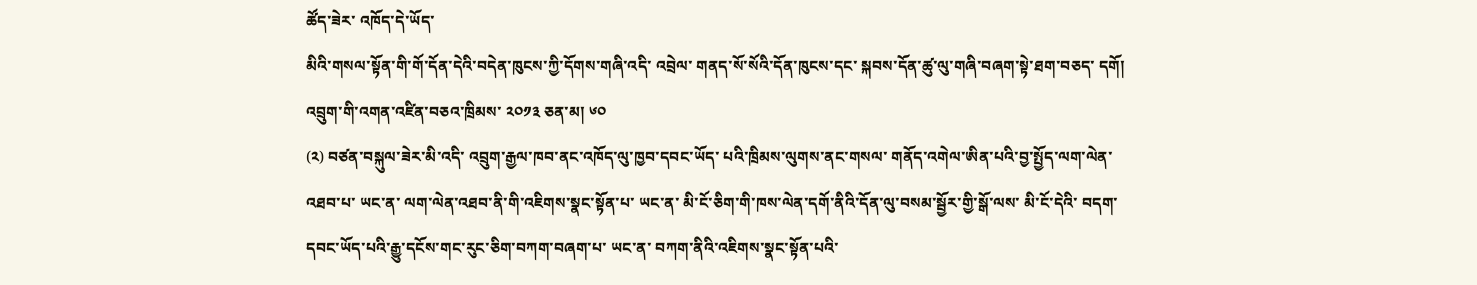ཚོད་ཟེར་ འཁོད་དེ་ཡོད་
མིའི་གསལ་སྟོན་གི་གོ་དོན་དེའི་བདེན་ཁུངས་ཀྱི་དོགས་གཞི་འདི་ འབྲེལ་ གནད་སོ་སོའི་དོན་ཁུངས་དང་ སྐབས་དོན་ཚུ་ལུ་གཞི་བཞག་སྟེ་ཐག་བཅད་ དགོ།
འབྲུག་གི་འགན་འཛིན་བཅའ་ཁྲིམས་ ༢༠༡༣ ཅན་མ། ༦༠
(༢) བཙན་བསྐུལ་ཟེར་མི་འདི་ འབྲུག་རྒྱལ་ཁབ་ནང་འཁོད་ལུ་ཁྱབ་དབང་ཡོད་ པའི་ཁྲིམས་ལུགས་ནང་གསལ་ གནོད་འགེལ་ཨིན་པའི་བྱ་སྤྱོད་ལག་ལེན་ འཐབ་པ་ ཡང་ན་ ལག་ལེན་འཐབ་ནི་གི་འཇིགས་སྣང་སྟོན་པ་ ཡང་ན་ མི་ངོ་ཅིག་གི་ཁས་ལེན་དགོ་ནིའི་དོན་ལུ་བསམ་སྦྱོར་གྱི་སྒོ་ལས་ མི་ངོ་དེའི་ བདག་དབང་ཡོད་པའི་རྒྱུ་དངོས་གང་རུང་ཅིག་བཀག་བཞག་པ་ ཡང་ན་ བཀག་ནིའི་འཇིགས་སྣང་སྟོན་པའི་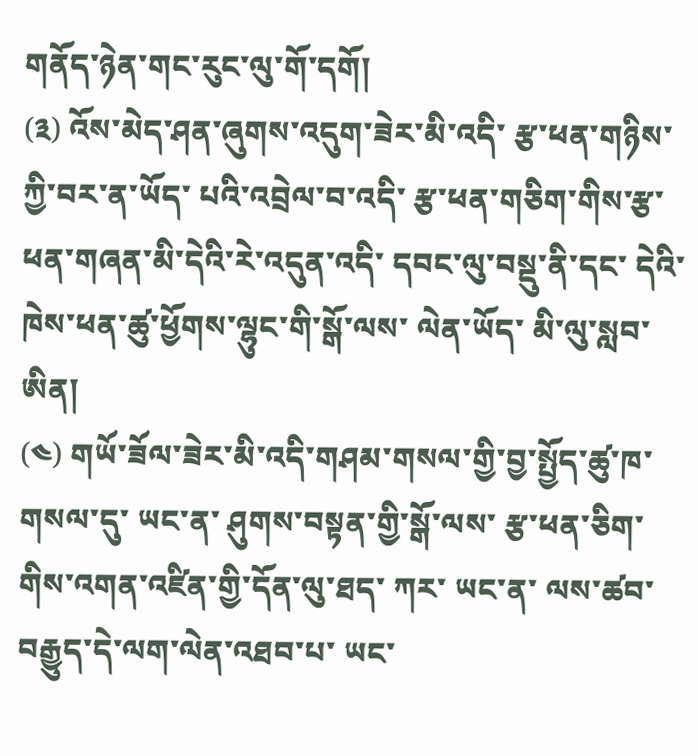གནོད་ཉེན་གང་རུང་ལུ་གོ་དགོ།
(༣) འོས་མེད་ཤན་ཞུགས་འདུག་ཟེར་མི་འདི་ རྩ་ཕན་གཉིས་ཀྱི་བར་ན་ཡོད་ པའི་འབྲེལ་བ་འདི་ རྩ་ཕན་གཅིག་གིས་རྩ་ཕན་གཞན་མི་དེའི་རེ་འདུན་འདི་ དབང་ལུ་བསྡུ་ནི་དང་ དེའི་ཁེས་ཕན་ཚུ་ཕྱོགས་ལྷུང་གི་སྒོ་ལས་ ལེན་ཡོད་ མི་ལུ་སླབ་ཨིན།
(༤) གཡོ་ཟོལ་ཟེར་མི་འདི་གཤམ་གསལ་གྱི་བྱ་སྤྱོད་ཚུ་ཁ་གསལ་དུ་ ཡང་ན་ ཤུགས་བསྟན་གྱི་སྒོ་ལས་ རྩ་ཕན་ཅིག་གིས་འགན་འཛིན་གྱི་དོན་ལུ་ཐད་ ཀར་ ཡང་ན་ ལས་ཚབ་བརྒྱུད་དེ་ལག་ལེན་འཐབ་པ་ ཡང་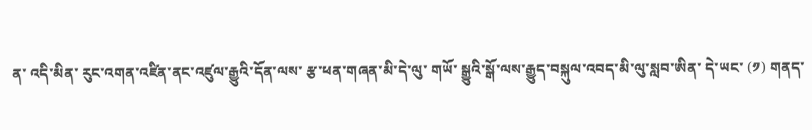ན་ འདི་མིན་ རུང་འགན་འཛིན་ནང་འཛུལ་རྒྱུའི་དོན་ལས་ རྩ་ཕན་གཞན་མི་དེ་ལུ་ གཡོ་ སྒྱུའི་སྒོ་ལས་རྒྱུད་བསྐུལ་འབད་མི་ལུ་སླབ་ཨིན་ དེ་ཡང་ (༡) གནད་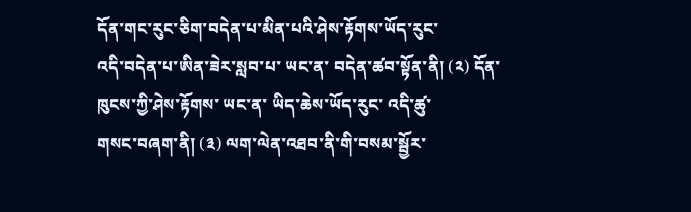དོན་གང་རུང་ཅིག་བདེན་པ་མིན་པའི་ཤེས་རྟོགས་ཡོད་རུང་
འདི་བདེན་པ་ཨིན་ཟེར་སླབ་པ་ ཡང་ན་ བདེན་ཚབ་སྟོན་ནི། (༢) དོན་ཁུངས་ཀྱི་ཤེས་རྟོགས་ ཡང་ན་ ཡིད་ཆེས་ཡོད་རུང་ འདི་ཚུ་
གསང་བཞག་ནི། (༣) ལག་ལེན་འཐབ་ནི་གི་བསམ་སྦྱོར་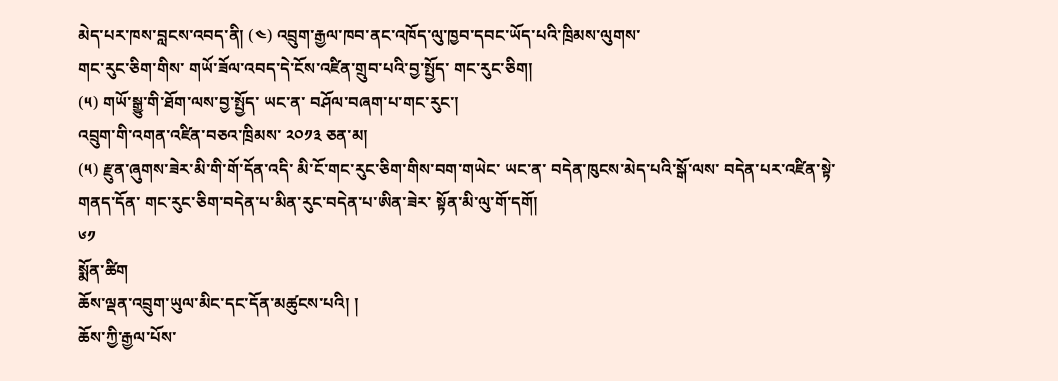མེད་པར་ཁས་བླངས་འབད་ནི། (༤) འབྲུག་རྒྱལ་ཁབ་ནང་འཁོད་ལུ་ཁྱབ་དབང་ཡོད་པའི་ཁྲིམས་ལུགས་
གང་རུང་ཅིག་གིས་ གཡོ་ཟོལ་འབད་དེ་ངོས་འཛིན་གྲུབ་པའི་བྱ་སྤྱོད་ གང་རུང་ཅིག།
(༥) གཡོ་སྒྱུ་གི་ཐོག་ལས་བྱ་སྤྱོད་ ཡང་ན་ བཤོལ་བཞག་པ་གང་རུང་།
འབྲུག་གི་འགན་འཛིན་བཅའ་ཁྲིམས་ ༢༠༡༣ ཅན་མ།
(༥) རྫུན་ཞུགས་ཟེར་མི་གི་གོ་དོན་འདི་ མི་ངོ་གང་རུང་ཅིག་གིས་བག་གཡེང་ ཡང་ན་ བདེན་ཁུངས་མེད་པའི་སྒོ་ལས་ བདེན་པར་འཛིན་སྟེ་ གནད་དོན་ གང་རུང་ཅིག་བདེན་པ་མིན་རུང་བདེན་པ་ཨིན་ཟེར་ སྟོན་མི་ལུ་གོ་དགོ།
༦༡
སྨོན་ཚིག
ཆོས་ལྡན་འབྲུག་ཡུལ་མིང་དང་དོན་མཚུངས་པའི། །
ཆོས་ཀྱི་རྒྱལ་པོས་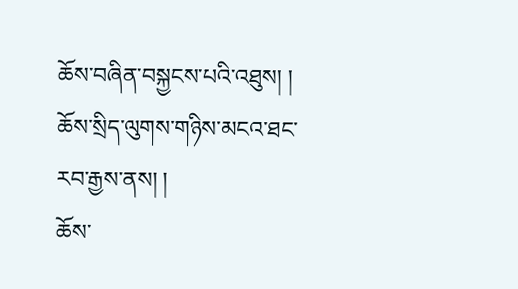ཆོས་བཞིན་བསྐྱངས་པའི་འཐུས། །
ཆོས་སྲིད་ལུགས་གཉིས་མངའ་ཐང་རབ་རྒྱས་ནས། །
ཆོས་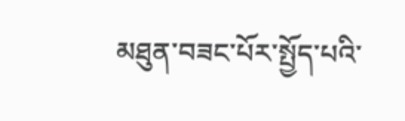མཐུན་བཟང་པོར་སྤྱོད་པའི་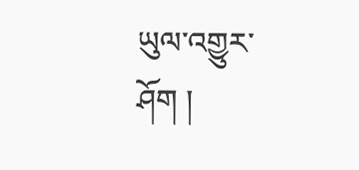ཡུལ་འགྱུར་ཤོག །